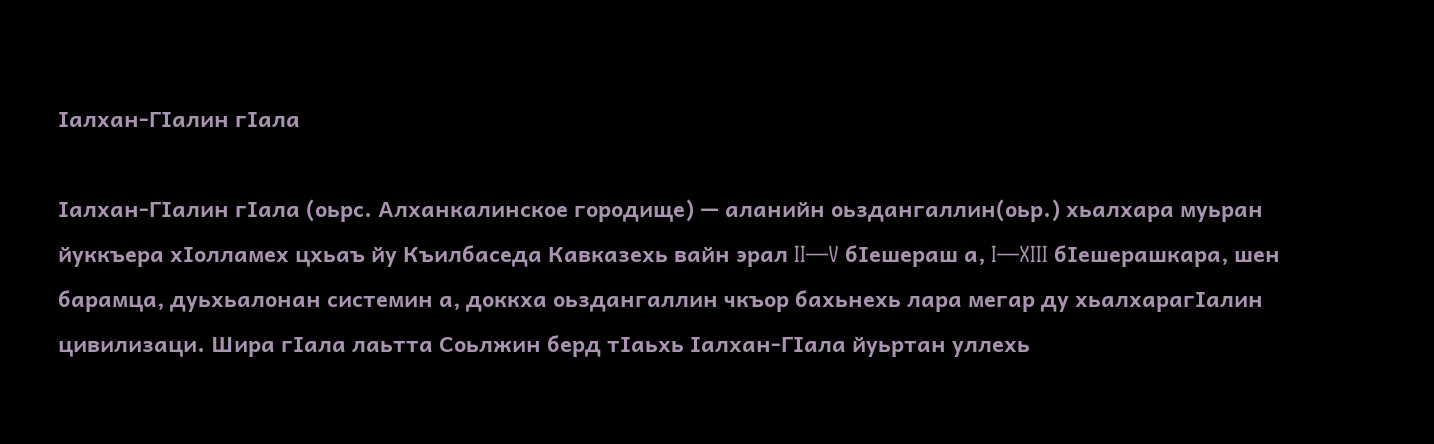Ӏалхан-ГӀалин гӀала

Ӏалхан-ГӀалин гӀала (оьрс. Алханкалинское городище) — аланийн оьздангаллин(оьр.) хьалхара муьран йуккъера хӀолламех цхьаъ йу Къилбаседа Кавказехь вайн эрал II—V бӀешераш а, I—XIII бӀешерашкара, шен барамца, дуьхьалонан системин а, доккха оьздангаллин чкъор бахьнехь лара мегар ду хьалхарагӀалин цивилизаци. Шира гӀала лаьтта Соьлжин берд тӀаьхь Ӏалхан-ГӀала йуьртан уллехь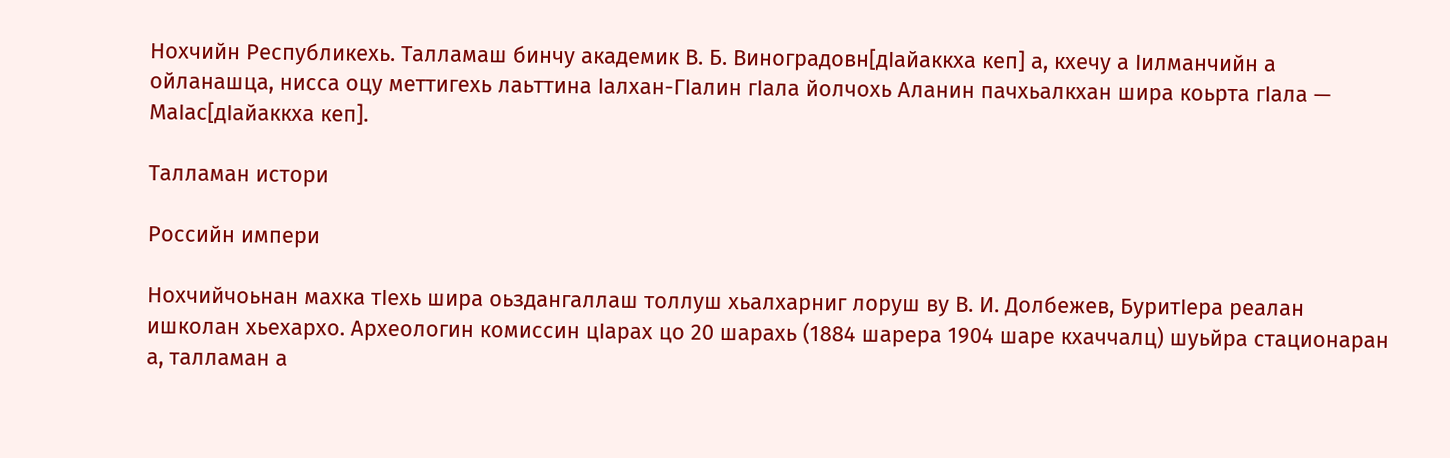Нохчийн Республикехь. Талламаш бинчу академик В. Б. Виноградовн[дӀайаккха кеп] а, кхечу а Ӏилманчийн а ойланашца, нисса оцу меттигехь лаьттина Ӏалхан-ГӀалин гӀала йолчохь Аланин пачхьалкхан шира коьрта гӀала — МаӀас[дӀайаккха кеп].

Талламан истори

Российн импери

Нохчийчоьнан махка тӀехь шира оьздангаллаш толлуш хьалхарниг лоруш ву В. И. Долбежев, БуритӀера реалан ишколан хьехархо. Археологин комиссин цӀарах цо 20 шарахь (1884 шарера 1904 шаре кхаччалц) шуьйра стационаран а, талламан а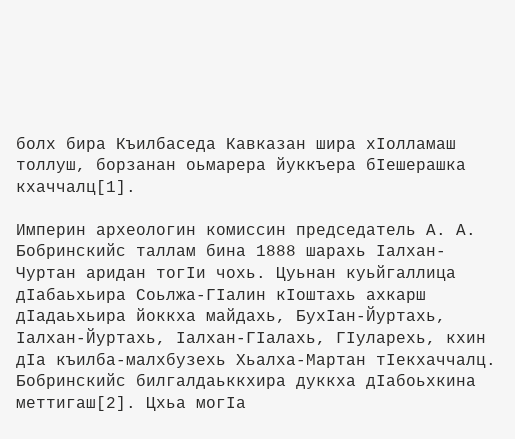болх бира Къилбаседа Кавказан шира хӀолламаш толлуш, борзанан оьмарера йуккъера бӀешерашка кхаччалц[1].

Империн археологин комиссин председатель А. А. Бобринскийс таллам бина 1888 шарахь Ӏалхан-Чуртан аридан тогӀи чохь. Цуьнан куьйгаллица дӀабаьхьира Соьлжа-ГӀалин кӀоштахь ахкарш дӀадаьхьира йоккха майдахь, БухӀан-Йуртахь, Ӏалхан-Йуртахь, Ӏалхан-ГӀалахь, ГӀуларехь, кхин дӀа къилба-малхбузехь Хьалха-Мартан тӀекхаччалц. Бобринскийс билгалдаьккхира дуккха дӀабоьхкина меттигаш[2]. Цхьа могӀа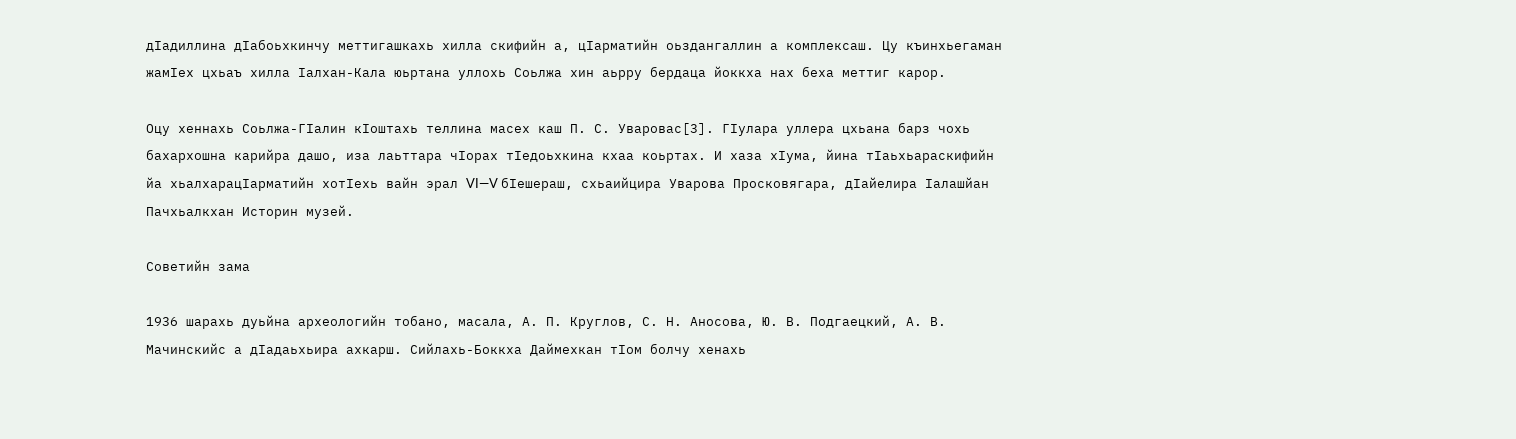дӀадиллина дӀабоьхкинчу меттигашкахь хилла скифийн а, цӀарматийн оьздангаллин а комплексаш. Цу къинхьегаман жамӀех цхьаъ хилла Ӏалхан-Кала юьртана уллохь Соьлжа хин аьрру бердаца йоккха нах беха меттиг карор.

Оцу хеннахь Соьлжа-ГӀалин кӀоштахь теллина масех каш П. С. Уваровас[3]. ГӀулара уллера цхьана барз чохь бахархошна карийра дашо, иза лаьттара чӀорах тӀедоьхкина кхаа коьртах. И хаза хӀума, йина тӀаьхьараскифийн йа хьалхарацӀарматийн хотӀехь вайн эрал VI—V бӀешераш, схьаийцира Уварова Просковягара, дӀайелира Ӏалашйан Пачхьалкхан Историн музей.

Советийн зама

1936 шарахь дуьйна археологийн тобано, масала, А. П. Круглов, С. Н. Аносова, Ю. В. Подгаецкий, А. В. Мачинскийс а дӀадаьхьира ахкарш. Сийлахь-Боккха Даймехкан тӀом болчу хенахь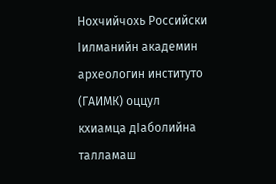Нохчийчохь Российски Ӏилманийн академин археологин институто (ГАИМК) оццул кхиамца дӀаболийна талламаш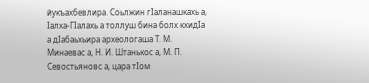йукъахбевлира. Соьлжин гӀаланашкахь а, Ӏалха-ГӀалахь а толлуш бина болх кхидӀа а дӀабаьхьира археологаша Т. М. Минаевас а, Н. И. Штанькос а, М. П. Севостьяновс а, цара тӀом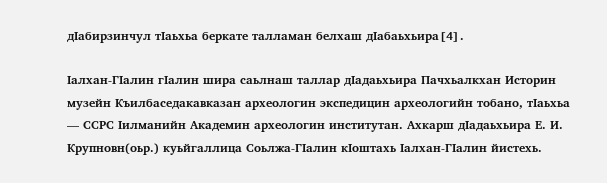дӀабирзинчул тӀаьхьа беркате талламан белхаш дӀабаьхьира[4].

Ӏалхан-ГӀалин гӀалин шира саьлнаш таллар дӀадаьхьира Пачхьалкхан Историн музейн Къилбаседакавказан археологин экспедицин археологийн тобано, тӀаьхьа — ССРС Ӏилманийн Академин археологин институтан. Ахкарш дӀадаьхьира Е. И. Крупновн(оьр.) куьйгаллица Соьлжа-ГӀалин кӀоштахь Ӏалхан-ГӀалин йистехь.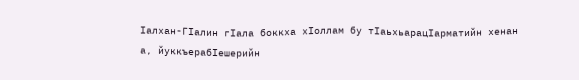Ӏалхан-ГӀалин гӀала боккха хӀоллам бу тӀаьхьарацӀарматийн хенан а, йуккъерабӀешерийн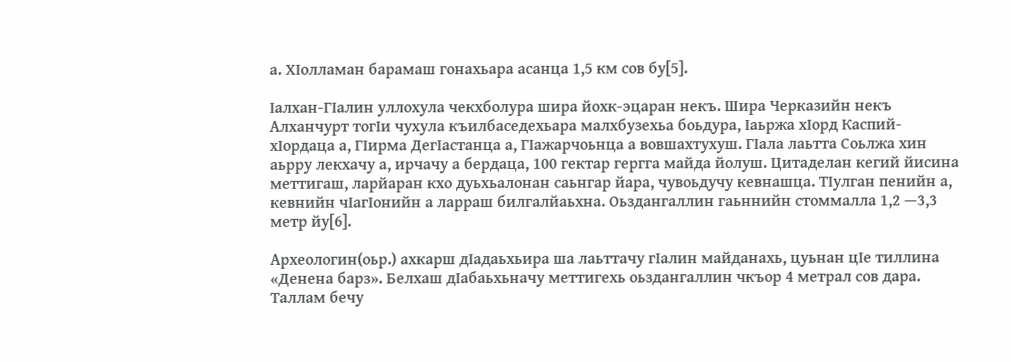а. ХӀолламан барамаш гонахьара асанца 1,5 км сов бу[5].

Ӏалхан-ГӀалин уллохула чекхболура шира йохк-эцаран некъ. Шира Черказийн некъ Алханчурт тогӀи чухула къилбаседехьара малхбузехьа боьдура, Ӏаьржа хӀорд Каспий-хӀордаца а, ГӀирма ДегӀастанца а, ГӀажарчоьнца а вовшахтухуш. ГӀала лаьтта Соьлжа хин аьрру лекхачу а, ирчачу а бердаца, 100 гектар гергга майда йолуш. Цитаделан кегий йисина меттигаш, ларйаран кхо дуьхьалонан саьнгар йара, чувоьдучу кевнашца. ТӀулган пенийн а, кевнийн чӀагӀонийн а ларраш билгалйаьхна. Оьздангаллин гаьннийн стоммалла 1,2 —3,3 метр йу[6].

Археологин(оьр.) ахкарш дӀадаьхьира ша лаьттачу гӀалин майданахь, цуьнан цӀе тиллина «Денена барз». Белхаш дӀабаьхьначу меттигехь оьздангаллин чкъор 4 метрал сов дара. Таллам бечу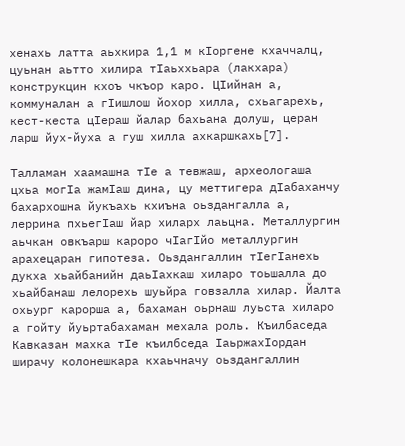хенахь латта аьхкира 1,1 м кӀоргене кхаччалц, цуьнан аьтто хилира тӀаьххьара (лакхара) конструкцин кхоъ чкъор каро. ЦӀийнан а, коммуналан а гӀишлош йохор хилла, схьагарехь, кест-кеста цӀераш йалар бахьана долуш, церан ларш йух-йуха а гуш хилла ахкаршкахь[7].

Талламан хаамашна тӀе а тевжаш, археологаша цхьа могӀа жамӀаш дина, цу меттигера дӀабаханчу бахархошна йукъахь кхиъна оьздангалла а, леррина пхьегӀаш йар хиларх лаьцна. Металлургин аьчкан овкъарш кароро чӀагӀйо металлургин арахецаран гипотеза. Оьздангаллин тӀегӀанехь дукха хьайбанийн даьӀахкаш хиларо тоьшалла до хьайбанаш лелорехь шуьйра говзалла хилар. Йалта охьург карорша а, бахаман оьрнаш луьста хиларо а гойту йуьртабахаман мехала роль. Къилбаседа Кавказан махка тӀе къилбседа ӀаьржахӀордан ширачу колонешкара кхаьчначу оьздангаллин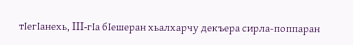тӀегӀанехь, III-гӀа бӀешеран хьалхарчу декъера сирла-поппаран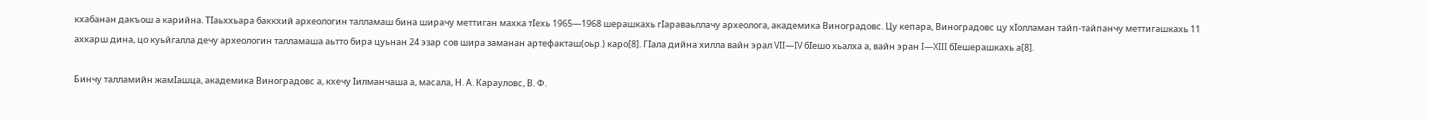кхабанан дакъош а карийна. ТӀаьххьара баккхий археологин талламаш бина ширачу меттиган махка тӀехь 1965—1968 шерашкахь гӀараваьллачу археолога, академика Виноградовс. Цу кепара, Виноградовс цу хӀолламан тайп-тайпанчу меттигашкахь 11 ахкарш дина, цо куьйгалла дечу археологин талламаша аьтто бира цуьнан 24 эзар сов шира заманан артефакташ(оьр.) каро[8]. ГӀала дийна хилла вайн эрал VII—IV бӀешо хьалха а, вайн эран I—XIII бӀешерашкахь а[8].

Бинчу талламийн жамӀашца, академика Виноградовс а, кхечу Ӏилманчаша а, масала, Н. А. Карауловс, В. Ф.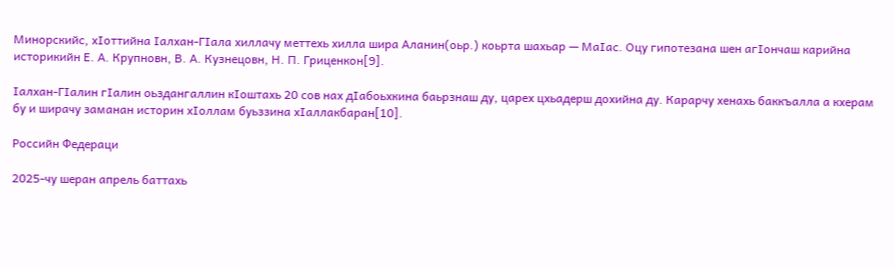Минорскийс, хӀоттийна Ӏалхан-ГӀала хиллачу меттехь хилла шира Аланин(оьр.) коьрта шахьар — МаӀас. Оцу гипотезана шен агӀончаш карийна историкийн Е. А. Крупновн, В. А. Кузнецовн, Н. П. Гриценкон[9].

Ӏалхан-ГӀалин гӀалин оьздангаллин кӀоштахь 20 сов нах дӀабоьхкина баьрзнаш ду, царех цхьадерш дохийна ду. Карарчу хенахь баккъалла а кхерам бу и ширачу заманан историн хӀоллам буьззина хӀаллакбаран[10].

Российн Федераци

2025-чу шеран апрель баттахь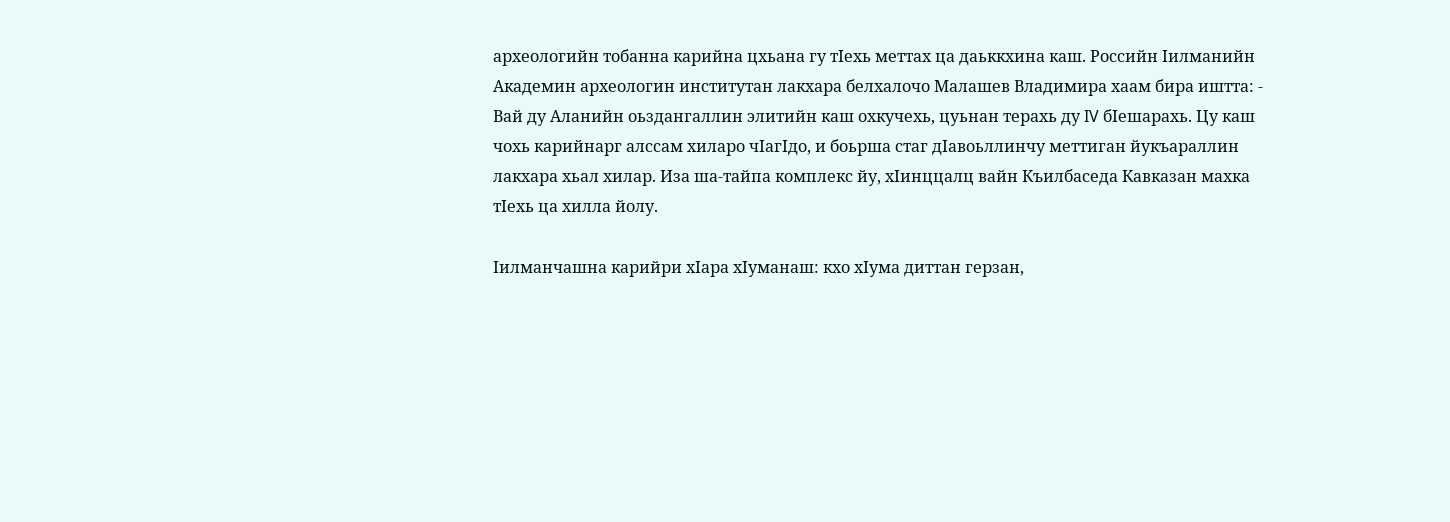археологийн тобанна карийна цхьана гу тӀехь меттах ца даьккхина каш. Российн Ӏилманийн Академин археологин институтан лакхара белхалочо Малашев Владимира хаам бира иштта: - Вай ду Аланийн оьздангаллин элитийн каш охкучехь, цуьнан терахь ду IV бӀешарахь. Цу каш чохь карийнарг алссам хиларо чӀагӀдо, и боьрша стаг дӀавоьллинчу меттиган йукъараллин лакхара хьал хилар. Иза ша-тайпа комплекс йу, хӀинццалц вайн Къилбаседа Кавказан махка тӀехь ца хилла йолу.

Ӏилманчашна карийри хӀара хӀуманаш: кхо хӀума диттан герзан,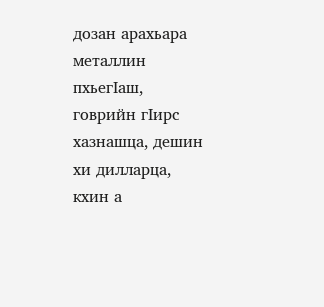дозан арахьара металлин пхьегӀаш, говрийн гӀирс хазнашца, дешин хи дилларца, кхин а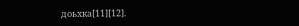доьхка[11][12].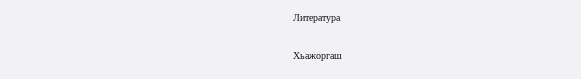Литература

Хьажоргаш